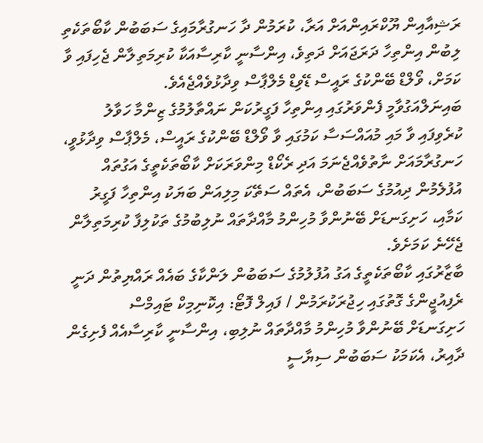ރަޝިއާއިން ޔޫކްރައިންއަށް އަރާ، ކުރަމުން ދާ ހަނގުރާމައިގެ ސަބަބުން ކާބޯތަކެތި ލިބުން އިންތިހާ ދަރަޖައަށް ދަތިވެ، އިންސާނީ ކާރިސާއަކާ ކުރިމަތިލާން ޖެހިފައި ވާ ކަމަށް، ވޯލްޑް ބޭންކުގެ ރައީސް ޑޭވިޑް މެލްޕާސް ވިދާޅުވެއްޖެއެވެ.
ބައިނަލްއަގުވާމީ ފެންވަރުގައި އިންތިހާ ފަގީރުކަން ނައްތާލުމުގެ ޒިންމާ ހަވާލު ކުރެވިފައި ވާ މައި މުއައްސަސާ ކަމުގައި ވާ ވޯލްޑް ބޭންކުގެ ރައީސް، މެލްޕާސް ވިދާޅުވީ، ހަނގުރާމައަށް ނާތުވެއްޖެނަމަ އަދި ރެކޯޑް މިންވަރަކަށް ކާބޯތަކެތީގެ އަގުތައް އުފުލެމުން ދިއުމުގެ ސަބަބުން، އެތައް ސަތޭކަ މިލިއަން ބަޔަކު އިންތިހާ ފަގީރު ކަމާއި، ހަށިގަނޑަށް ބޭނުންވާ މުހިންމު މާއްދާތައް ނުލިބުމުގެ ތަކުލިފާ ކުރިމަތިލާން ޖެހޭނެ ކަމަށެވެ.
ބާޒާރުގައި ކާބޯތަކެތީގެ އަގު އުފުލުމުގެ ސަބަބުން ލަންކާގެ ބައެއް ރައްޔިތުން ދަނީ ރެފިއުޖީންގެ ގޮތުގައި ހިޖުރަކުރަމުން / ފައިލް ފޮޓޯ: އިކޮނިމިކް ޓައިމްސް
ހަށިގަނޑަށް ބޭނުންވާ މުހިންމު މާއްދާތައް ނުލިބި، އިންސާނީ ކާރިސާއެއް ފެށިގެން ދާއިރު، އެކަމަކު ސަބަބުން ސިޔާސީ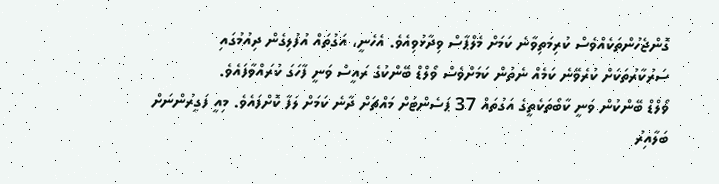ގޮންޖެހުންތަކެއްވެސް ކުރިމަތިވާނެ ކަމަށް މެލްޕާސް ވިދާޅުވިއެވެ. އެހެނީ، އަގުތައް އުފުލިގެން ދިއުމުގައި ސަރުކާރުތަކަށް ކުރެވޭނެ ކަމެއް ނެތުން ކަމަށްވެސް ވޯލްޑް ބޭންކުގެ ރައީސް ވަނީ ފާހަގަ ކުރައްވާފައެވެ.
ވޯލްޑް ބޭންކުން ވަނީ ކާބޯތަކެތީގެ އަގުތައް 37 ޕަސެންޓަށް މައްޗަށް ދާނެ ކަމަށް ލަފާ ކޮށްފައެވެ. މިއީ ފަގީރުންނަށް ބަލާއިރު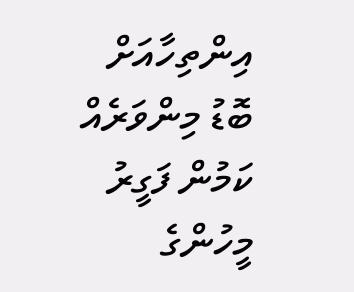އިންތިހާއަށް ބޮޑު މިންވަރެއް ކަމުން ފަގީރު މީހުންގެ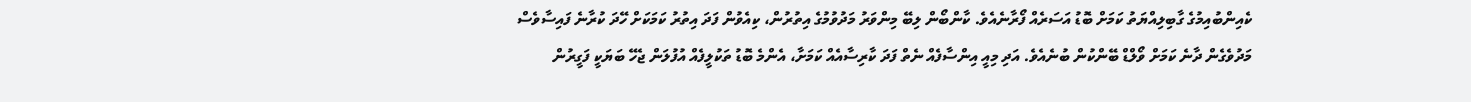ކެއިންބުއިމުގެ ގާބިލިއްޔަތު ކަމަށް ބޮޑު އަސަރެއް ފޯރާނެއެވެ. ކާންބޯން ލިބޭ މިންވަރު މަދުވުމުގެ އިތުރުން، ކިއެވުން ފަދަ އިތުރު ކަމަކަށް ހޭދަ ކުރާނެ ފައިސާވެސް މަދުވެގެން ދާނެ ކަމަށް ވޯލްޑް ބޭންކުން ބުނެއެވެ. އަދި މިއީ އިންސާފެއް ނެތް ފަދަ ކާރިސާއެއް ކަމަށާ، އެންމެ ބޮޑު ތަކުލީފެއް އުފުލަން ޖެހޭ ބަޔަކީ ފަގީރުން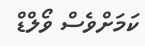ކަމަށްވެސް ވޯލްޑް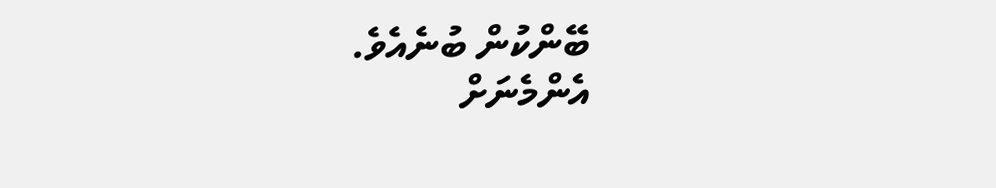ބޭންކުން ބުނެއެވެ.
އެންމެނަށް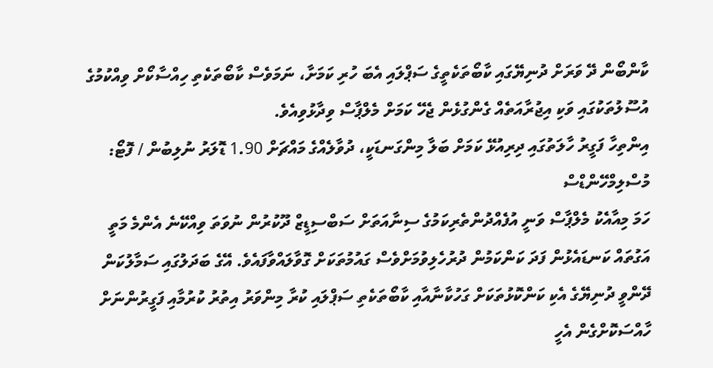ކާންބޯން ދޭ ވަރަށް ދުނިޔޭގައި ކާބޯތަކެތީގެ ސަޕްލައި އެބަ ހުރި ކަމަށާ، ނަމަވެސް ކާބޯތަކެތި ހިއްސާކޯށް ވިއްކުމުގެ އުސޫލުތަކުގައި ވަކި އިޖުރާއަތެއް ގެންގުޅެން ޖެހޭ ކަމަށް މެލްޕާސް ވިދާޅުވިއެވެ.
އިންތިހާ ފަގީރު ހާލަތުގައި ދިރިއުޅޭ ކަމަށް ބަލާ މިންގަނޑަކީ، ދުވާލެއްގެ މައްޗަށް 1.90 ޑޮލަރު ނުލިބުން / ފޮޓޯ: މުސްލިމްހޭންޑްސް
ހަމަ މިއާއެކު މެލްޕާސް ވަނީ އުފެއްދުންތެރިކަމުގެ ސިނާއަތަށް ސަބްސިޑީޒް ދޫކުރުން ނުވަތަ ވިއްކޭނެ އެންމެ މަތީ އަގުތައް ކަނޑައެޅުން ފަދަ ކަންކަމުން ދުރުހެލިވުމަށްވެސް ގައުމުތަކަށް ގޮވާލައްވާފައެވެ. އޭގެ ބަދަލުގައި ސަމާލުކަން ދޭންވީ ދުނިޔޭގެ އެކި ކަންކޮޅުތަކަށް ގަހުކާނާއާއި ކާބޯތަކެތި ސަޕްލައި ކުރާ މިންވަރު އިތުރު ކުރުމާއި ފަގީރުންނަށް ހާއްސަކޮށްގެން އެހީ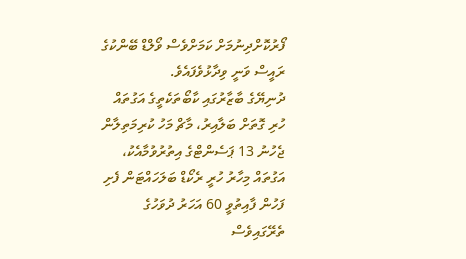ފޯރުކޮށްދިނުމަށް ކަމަށްވެސް ވޯލްޑް ބޭންކުގެ ރައީސް ވަނީ ވިދާޅުވެފައެވެ.
ދުނިޔޭގެ ބާޒާރުގައި ކާބޯތަކެތީގެ އަގުތައް ހުރި ގޮތަށް ބަލާއިރު، މާޗް މަހު ކުރިމަތިލާން ޖެހުނު 13 ޕަސެންޓްގެ އިތުރުވުމާއެކު، އަގުތައް މިހާރު ހުރީ ރެކޯޑް ބަލަހައްޓަން ފެށި ފަހުން ފާއިތުވީ 60 އަހަރު ދުވަހުގެ ތެރޭގައިވެސް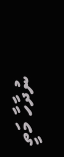ނުދާހާ މަތީ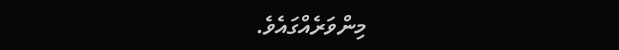މިންވަރެއްގައެވެ.